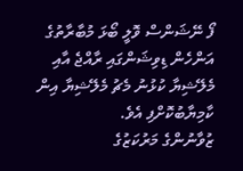ފޯ ނޭޝަންސް ވޮލީ ބޯޅަ މުބާރާތުގެ އަންހެން ޑިވިޝަންގައި ރާއްޖެ އާއި މެލޭޝިޔާ ކުޅުނު މެޗު މެލޭޝިޔާ އިން ކާމިޔާބުކޮށްފި އެވެ.
ޒުވާނުންގެ މަރުކަޒުގެ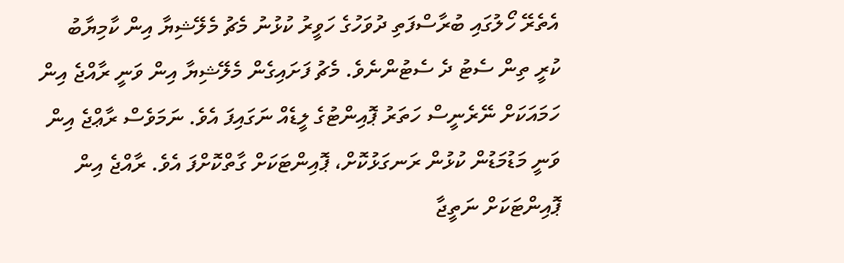އެތެރޭ ހޯލުގައި ބުރާސްފަތި ދުވަހުގެ ހަވީރު ކުޅުނު މެޗު މެލޭޝިޔާ އިން ކާމިޔާބު ކުރީ ތިން ސެޓު ދެ ސެޓުންނެވެ. މެޗު ފަށައިގެން މެލޭޝިޔާ އިން ވަނީ ރާއްޖެ އިން ހަމައަކަށް ނޭރެނީސް ހަތަރު ޕޮއިންޓުގެ ލީޑެއް ނަގައިފަ އެވެ. ނަމަވެސް ރާޢްޖެ އިން ވަނީ މަޑުމަޑުން ކުޅުން ރަނގަޅުކޮށް، ޕޮއިންޓަކަށް ގާތްކޮށްފަ އެވެ. ރާއްޖެ އިން ޕޮއިންޓަކަށް ނަތީޖާ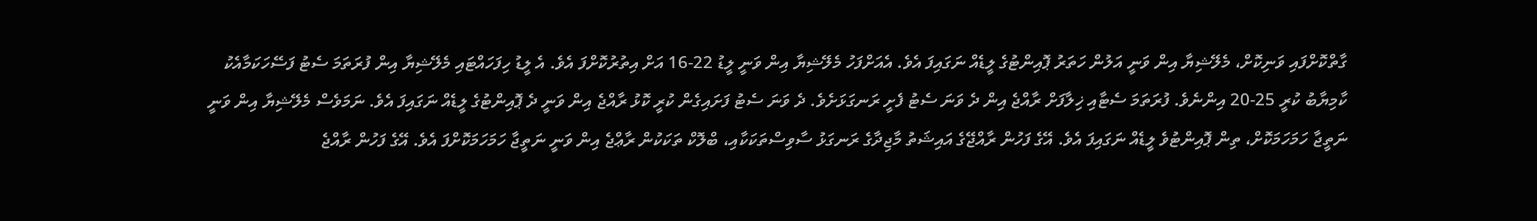ގާތްކޮށްފައި ވަނިކޮށް، މެލޭޝިޔާ އިން ވަނީ އަލުން ހަތަރު ޕޮއިންޓުގެ ލީޑެއް ނަގައިފަ އެވެ. އެއަށްފަހު މެލޭޝިޔާ އިން ވަނީ ލީޑު 22-16 އަށް އިތުރުކޮށްފަ އެވެ. އެ ލީޑު ހިފަހައްޓައި މެލޭޝިޔާ އިން ފުރަތަމަ ސެޓު ފަސޭހަކަމާއެކު ކާމިޔާބު ކުރީ 25-20 އިންނެވެ. ފުރަތަމަ ސެޓާއި ޚިލާފަށް ރާއްޖެ އިން ދެ ވަނަ ސެޓު ފެށީ ރަނގަޅަށެވެ. ދެ ވަނަ ސެޓު ފަށައިގެން ކުރީ ކޮޅު ރާއްޖެ އިން ވަނީ ދެ ޕޮއިންޓުގެ ލީޑެއް ނަގައިފަ އެވެ. ނަމަވެސް މެލޭޝިޔާ އިން ވަނީ ނަތީޖާ ހަމަހަމަކޮށް، ތިން ޕޮއިންޓުވެ ލީޑެއް ނަގައިފަ އެވެ. އޭގެ ފަހުން ރާއްޖޭގެ އައިޝަތު މާޖިދާގެ ރަނގަޅު ސާވިސްތަކަކާއި، ބްލޮކް ތަކަކުން ރާޢްޖެ އިން ވަނީ ނަތީޖާ ހަމަހަމަކޮށްފަ އެވެ. އޭގެ ފަހުން ރާއްޖެ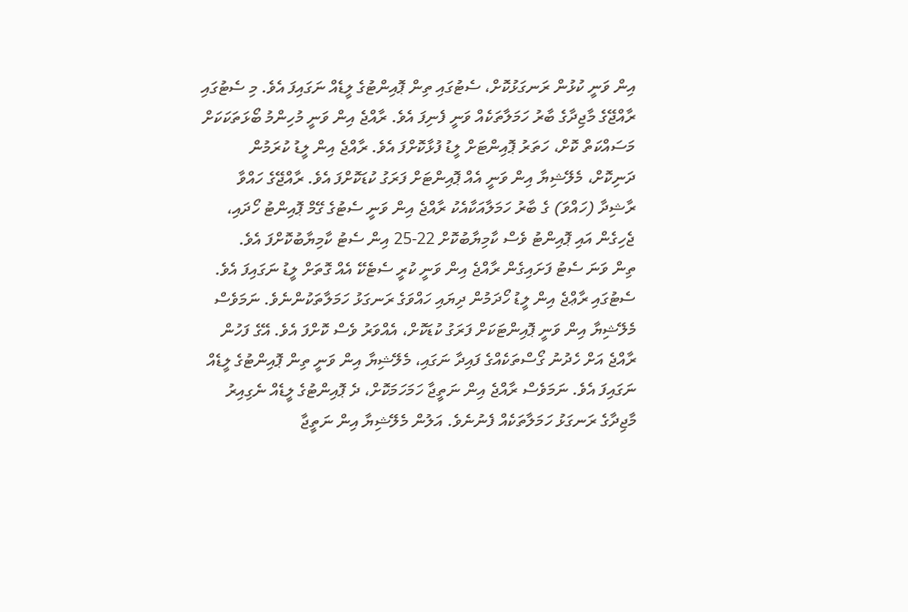އިން ވަނީ ކުޅުން ރަނގަޅުކޮށް، ސެޓުގައި ތިން ޕޮއިންޓުގެ ލީޑެއް ނަގައިފަ އެވެ. މި ސެޓުގައި ރާއްޖޭގެ މާޖިދާގެ ބާރު ހަމަލާތަކެއް ވަނީ ފެނިފަ އެވެ. ރާއްޖެ އިން ވަނީ މުހިންމު ބޯޅަތަކަކަށް މަސައްކަތް ކޮށް، ހަތަރު ޕޮއިންޓަށް ލީޑު ފުޅާކޮށްފަ އެވެ. ރާއްޖެ އިން ލީޑު ކުރަމުން ދަނިކޮށް، މެލޭޝިޔާ އިން ވަނީ އެއް ޕޮއިންޓަށް ފަރަގު ކުޑަކޮށްފަ އެވެ. ރާއްޖޭގެ ހައްވާ ރާޝިދާ (ހައްވަ) ގެ ބާރު ހަމަލާއަކާއެކު ރާއްޖެ އިން ވަނީ ސެޓުގެ ގޭމް ޕޮއިންޓު ހޯދައި، ޖެހިގެން އައި ޕޮއިންޓު ވެސް ކާމިޔާބުކޮށް 22-25 އިން ސެޓު ކާމިޔާބުކޮށްފަ އެވެ.
ތިން ވަނަ ސެޓު ފަށައިގެން ރާއްޖެ އިން ވަނީ ކުރީ ސެޓެކޭ އެއް ގޮތަށް ލީޑު ނަގައިފަ އެވެ. ސެޓުގައި ރާޢްޖެ އިން ލީޑު ހޯދަމުން ދިޔައި ހައްވަގެ ރަނގަޅު ހަމަލާތަކުންނެވެ. ނަމަވެސް މެލޭޝިޔާ އިން ވަނީ ޕޮއިންޓަކަށް ފަރަގު ކުޑަކޮށް، އެއްވަރު ވެސް ކޮށްފަ އެވެ. އޭގެ ފަހުން ރާއްޖެ އަށް ހެދުނު ގޯސްތަކެއްގެ ފައިދާ ނަގައި، މެލޭޝިޔާ އިން ވަނީ ތިން ޕޮއިންޓުގެ ލީޑެއް ނަގައިފަ އެވެ. ނަމަވެސް ރާއްޖެ އިން ނަތީޖާ ހަމަހަމަކޮށް، ދެ ޕޮއިންޓުގެ ލީޑެއް ނެގިއިރު މާޖިދާގެ ރަނގަޅު ހަމަލާތަކެއް ފެނުނެވެ. އަލުން މެލޭޝިޔާ އިން ނަތީޖާ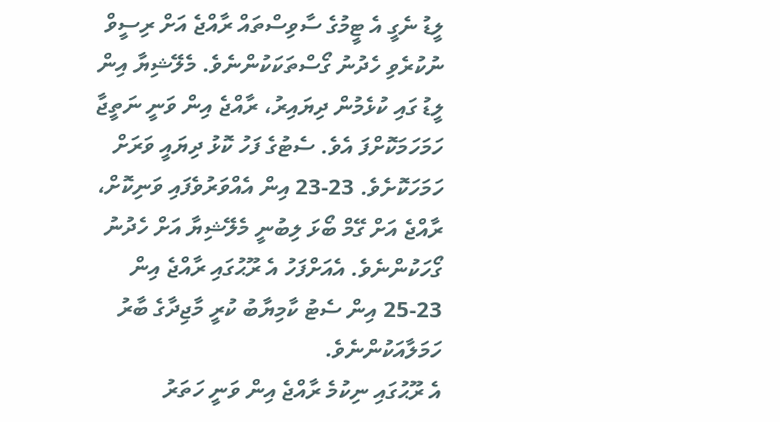ލީޑު ނެގީ އެ ޓީމުގެ ސާވިސްތައް ރާއްޖެ އަށް ރިސީވް ނުކުރެވި ހެދުނު ގޯސްތަކަކުންނެވެ. މެލޭޝިޔާ އިން ލީޑު ގައި ކުޅެމުން ދިޔައިރު، ރާއްޖެ އިން ވަނީ ނަތީޖާ ހަމަހަމަކޮށްފަ އެވެ. ސެޓުގެ ފަހު ކޮޅު ދިޔައީ ވަރަށް ހަމަހަކޮށެވެ. 23-23 އިން އެއްވަރުވެފައި ވަނިކޮށް، ރާއްޖެ އަށް ގޭމް ބޯޅަ ލިބުނީ މެލޭޝިޔާ އަށް ހެދުނު ގޯހަކުންނެވެ. އެއަށްފަހު އެ ރޫޙުގައި ރާއްޖެ އިން 23-25 އިން ސެޓު ކާމިޔާބު ކުރީ މާޖިދާގެ ބާރު ހަމަލާއަކުންނެވެ.
އެ ރޫޙުގައި ނިކުމެ ރާއްޖެ އިން ވަނީ ހަތަރު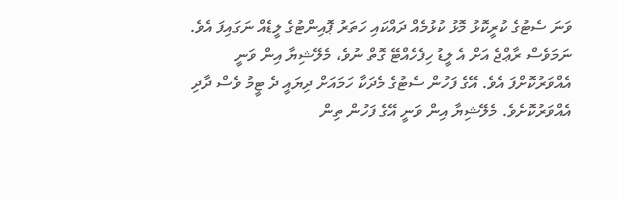ވަނަ ސެޓުގެ ކުރީކޮޅު މޮޅު ކުޅުމެއް ދައްކައި ހަތަރު ޕޮއިންޓުގެ ލީޑެއް ނަގައިފަ އެވެ. ނަމަވެސް ރާޢްޖެ އަށް އެ ލީޑު ހިފެހެއްޓޭ ގޮތް ނުވެ، މެލޭޝިޔާ އިން ވަނީ އެއްވަރުކޮށްފަ އެވެ. އޭގެ ފަހުން ސެޓުގެ މެދަކާ ހަމައަށް ދިޔައީ ދެ ޓީމު ވެސް ދާދި އެއްވަރުކޮށެވެ. މެލޭޝިޔާ އިން ވަނީ އޭގެ ފަހުން ތިން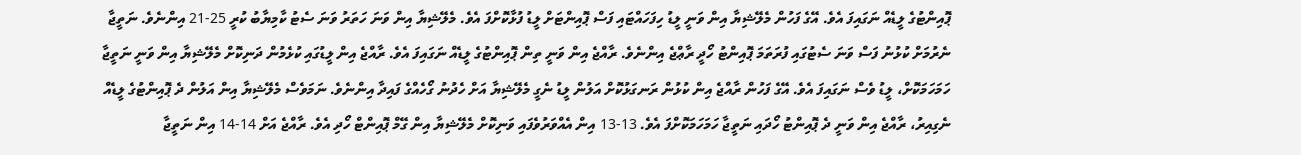ޕޮއިންޓުގެ ލީޑެއް ނަގައިފަ އެވެ. އޭގެ ފަހުން މެލޭޝިޔާ އިން ވަނީ ލީޑު ހިފަހައްޓައި ފަސް ޕޮއިންޓަށް ލީޑު ފުޅާކޮށްފަ އެވެ. މެލޭޝިޔާ އިން ވަނަ ހަތަރު ވަނަ ސެޓު ކާމިޔާބު ކުރީ 25-21 އިންނެވެ. ނަތީޖާ ނެރުމަށް ކުޅުނު ފަސް ވަނަ ސެޓުގައި ފުރަތަމަ ޕޮއިންޓު ހޯދީ ރާޢްޖެ އިންނެވެ. ރާއްޖެ އިން ވަނީ ތިން ޕޮއިންޓުގެ ލީޑެއް ނަގައިފަ އެވެ. ރާއްޖެ އިން ލީޑުގައި ކުޅެމުން ދަނިކޮށް މެލޭޝިޔާ އިން ވަނީ ނަތީޖާ ހަމަހަމަކޮށް، ލީޑު ވެސް ނަގައިފަ އެވެ. އޭގެ ފަހުން ރާއްޖެ އިން ކުޅުން ރަނގަޅުކޮށް އަލުން ލީޑު ނެގީ މެލޭޝިޔާ އަށް ހެދުނު ގޯހެއްގެ ފައިދާ އިންނެވެ. ނަމަވެސް މެލޭޝިޔާ އިން އަލުން ދެ ޕޮއިންޓުގެ ލީޑެއް ނެގިއިރު، ރާއްޖެ އިން ވަނީ ދެ ޕޮއިންޓު ހޯދައި ނަތީޖާ ހަމަހަމަކޮށްފަ އެވެ. 13-13 އިން އެއްވަރުވެފައި ވަނިކޮށް މެލޭޝިޔާ އިން ގޭމް ޕޮއިންޓް ހޯދި އެވެ. ރާއްޖެ އަށް 14-14 އިން ނަތީޖާ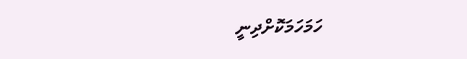ހަމަހަމަކޮށްދިނީ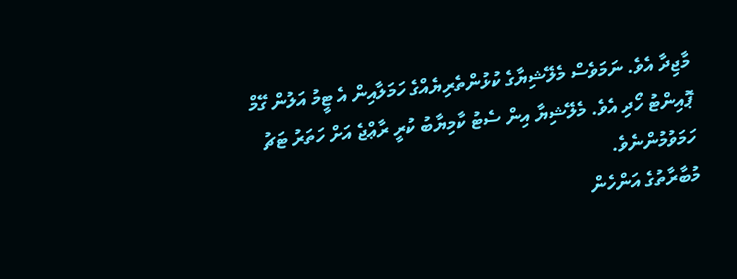މާޖިދާ އެވެ. ނަމަވެސް މެލޭޝިޔާގެ ކުޅުންތެރިޔެއްގެ ހަމަލާއިން އެ ޓީމު އަލުން ގޭމް ޕޮއިންޓު ހޯދި އެވެ. މެލޭޝިޔާ އިން ސެޓު ކާމިޔާބު ކުރީ ރާޢްޖެ އަށް ހަތަރު ޓަޗު ހަމަވުމުންނެވެ.
މުބާރާތުގެ އަންހެން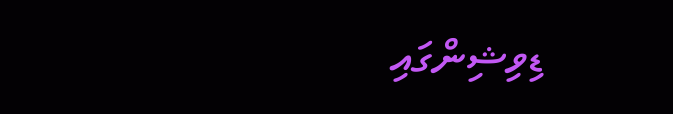ޑިވިޝިންގައި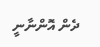ދެން އޮންނާނީ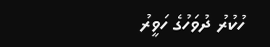ހުކުރު ދުވަހުގެ ހަވީރު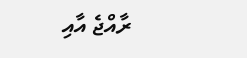ރާއްޖެ އާއި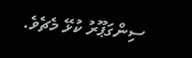ސިންގަޕޫރު ކުޅޭ މެޗެވެ.